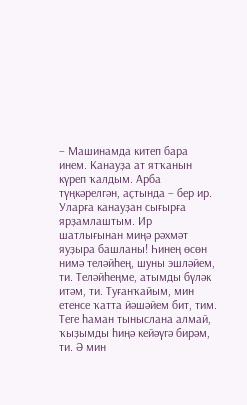– Машинамда китеп бара инем. Канауҙа ат ятҡанын күреп ҡалдым. Арба түңкәрелгән, аҫтында – бер ир. Уларға канауҙан сығырға ярҙамлаштым. Ир шатлығынан миңә рәхмәт яуҙыра башланы! Һинең өсөн нимә теләйһең, шуны эшләйем, ти. Теләйһеңме, атымды бүләк итәм, ти. Туғанҡайым, мин етенсе ҡатта йәшәйем бит, тим. Теге һаман тыныслана алмай, ҡыҙымды һиңә кейәүгә бирәм, ти. Ә мин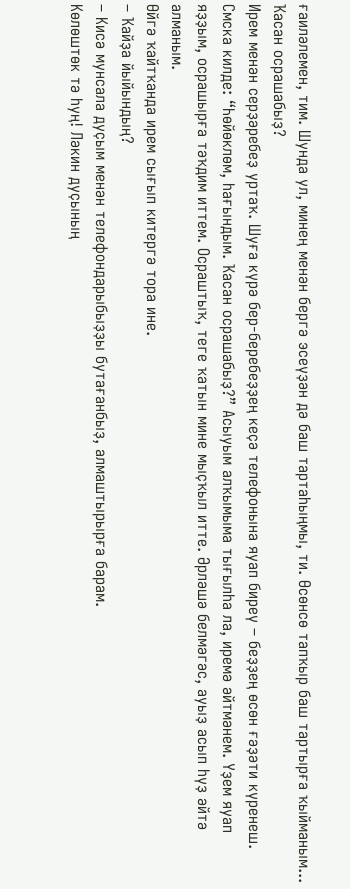ғаиләлемен, тим. Шунда ул, минең менән бергә эсеүҙән дә баш тартаһыңмы, ти. Өсөнсө тапҡыр баш тартырға ҡыйманым...
Ҡасан осрашабыҙ?
Ирем менән серҙәребеҙ уртаҡ. Шуға күрә бер-беребеҙҙең кеҫә телефонына яуап биреү – беҙҙең өсөн ғәҙәти күренеш.
Смска килде: “Һөйөклөм, һағындым. Ҡасан осрашабыҙ?” Асыуым алҡымыма тығылһа ла, иремә әйтмәнем. Үҙем яуап яҙҙым, осрашырға тәҡдим иттем. Осраштыҡ, теге ҡатын мине мыҫҡыл итте. Әрләшә белмәгәс, ауыҙ асып һүҙ әйтә алманым.
Өйгә ҡайтҡанда ирем сығып китергә тора ине.
– Ҡайҙа йыйындың?
– Кисә мунсала дуҫым менән телефондарыбыҙҙы бутағанбыҙ, алмаштырырға барам.
Көлөштөк тә һуң! Ләкин дуҫының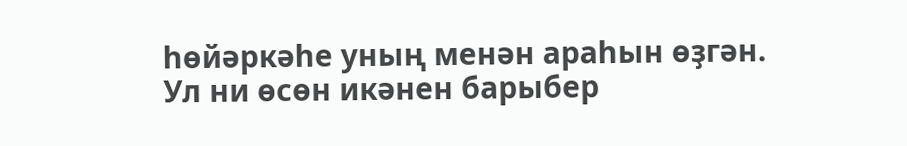һөйәркәһе уның менән араһын өҙгән. Ул ни өсөн икәнен барыбер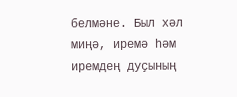белмәне. Был хәл миңә, иремә һәм иремдең дуҫының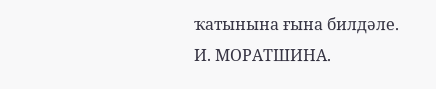ҡатынына ғына билдәле.
И. МОРАТШИНА.